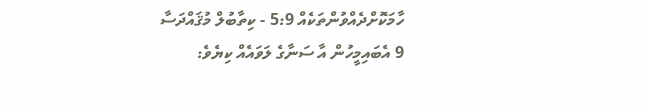ހާމަކޮށްދެއްވުންތަކެއް 5:9 - ކިތާބުލް މުޤައްދަސާ
9 އެބައިމީހުން އާ ސަނާގެ ލަވައެއް ކިޔެވެ: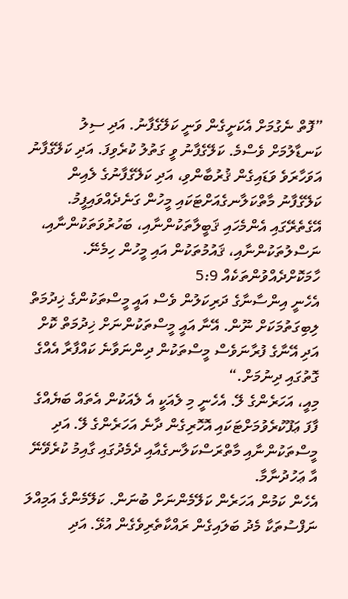”ފޮތް ނެގުމަށް އެކަށީގެން ވަނީ ކަލޭގެފާނު. އަދި ސިލު ކަނޑާލުމަށް ވެސްމެ. ކަލޭގެފާނު ވީ ގަތުލު ކުރެވިފަ. އަދި ކަލޭގެފާނު އަވަހާރަވެ ވަޑައިގެން ޤުރުބާންވި، އަދި ކަލޭގެފާނުގެ ލެއިން ކަލޭގެފާނު މާތްކަލާނގެއަށްޓަކައި މީހުން ގަނެދެއްވައިފީމު. އޭގެތެރޭގައި އެންމެހައި ޤަބީލާތަކުންނާއި، ބަހުރުވަތަކުންނާއި، ނަސްލުތަކުންނާއި، ޤައުމުތަކުން އައި މީހުން ހިމެނޭ.
ހާމަކޮށްދެއްވުންތަކެއް 5:9
އެހެނީ އިންސާނާގެ ދަރިކަލުން ވެސް އައީ މީސްތަކުންގެ ޚިދުމަތް ލިބިގަތުމަކަށް ނޫން. އޭނާ އައީ މީސްތަކުންނަށް ޚިދުމަތް ކޮށް އަދި އޭނާގެ ފުރާނަވެސް މީސްތަކުން ދިންނަވާނެ ކައްފާރާ އެއްގެ ގޮތުގައި ދިނުމަށް.“
މިއީ، އަހަރެންގެ ލޭ. އެހެނީ މި ލެއަކީ އެ ލެއަކުން އެތައް ބަޔެއްގެ ފާފަ ޢަފޫކުރެވުމަށްޓަކައި އޮހޮރިގެން ދާނެ އަހަރެންގެ ލޭ. އަދި މީސްތަކުންނާއި މާތްރަސްކަލާނގެއާއި ދެމެދުގައި ގާއިމު ކުރެވޭނޭ އާ ޢަހުދުނާމާ.
އެހެން ކަމުން އަހަރެން ކަލޭމެންނަށް ބުނަން. ކަލޭމެންގެ އަމިއްލަ ނަފްސުތަކާ މެދު ބަލައިގެން ރައްކާތެރިވެގެން އުޅޭ. އަދި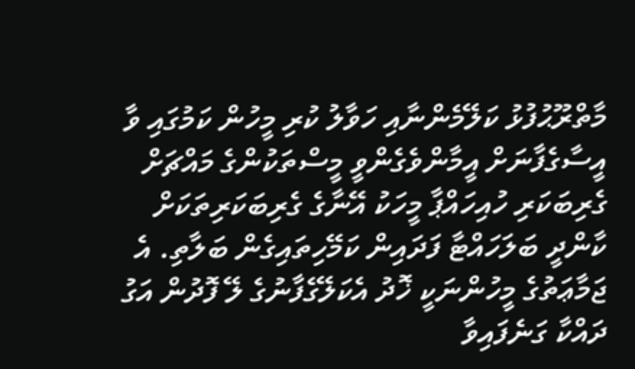މާތްރޫޙުފުޅު ކަލޭމެންނާއި ހަވާލު ކުރި މީހުން ކަމުގައި ވާ އީސާގެފާނަށް އީމާންވެގެންވީ މީސްތަކުންގެ މައްޗަށް ގެރިބަކަރި ހުއިހައްޕާ މީހަކު އޭނާގެ ގެރިބަކަރިތަކަށް ކާންދީ ބަލަހައްޓާ ފަދައިން ކަމޭހިތައިގެން ބަލާތި. އެ ޖަމާޢަތުގެ މީހުންނަކީ ޚޮދު އެކަލޭގެފާނުގެ ލޭ ފޮދުން އަގު ދައްކާ ގަނެފައިވާ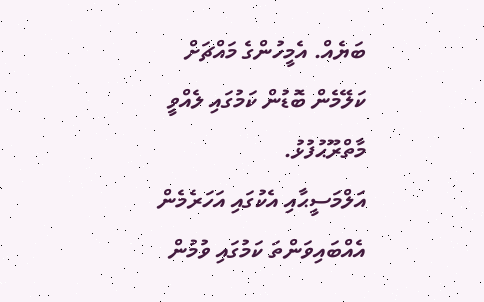ބަޔެއް. އެމީހުންގެ މައްޗަށް ކަލޭމެން ބޮޑުން ކަމުގައި ލެއްވީ މާތްރޫޙުފުޅު.
އަލްމަސީޙާއި އެކުގައި އަހަރެމެން އެއްބައިވަންތަ ކަމުގައި ވުމުން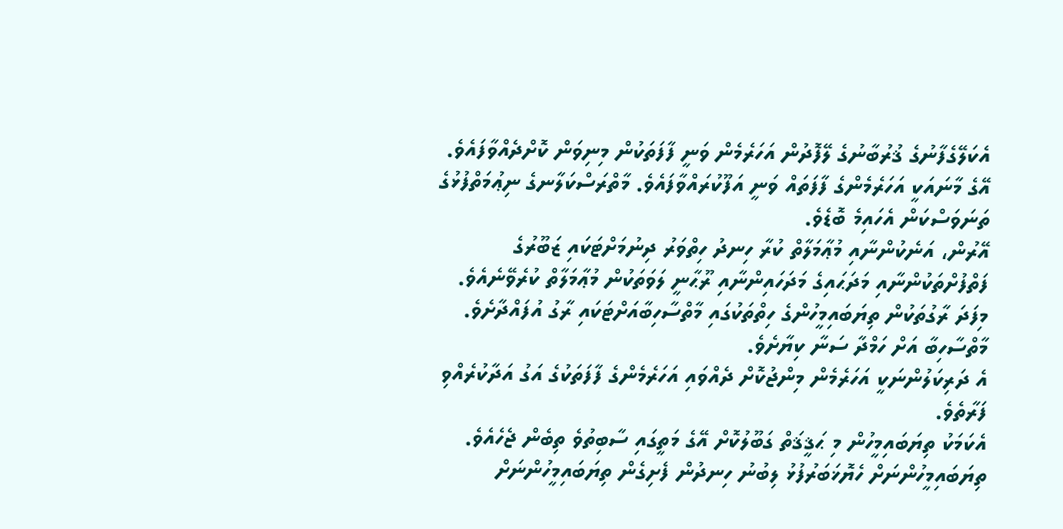އެކަލޭގެފާނުގެ ޤުރުބާނުގެ ލޭފޮދުން އަހަރެމެން ވަނީ ފާފަތަކުން މިނިވަން ކޮށްދެއްވާފައެވެ. އޭގެ މާނައަކީ އަހަރެމެންގެ ފާފަތައް ވަނީ އަފޫކުރައްވާފައެވެ. މާތްރަސްކަލާނގެ ނިޢުމަތްފުޅުގެ ތަނަވަސްކަން އެހައިމެ ބޮޑެވެ.
އޭރުން، އަނެކުންނާއި މުޢާމަލާތް ކުރާ ހިނދު ހިތްވަރު ދިނުމަށްޓަކައި ޒަބޫރުގެ ފަތްފުށްތަކުންނާއި މަދަޙައިގެ މަދަހައިންނާއި ރޫޙާނީ ލަވަތަކުން މުޢާމަލާތް ކުރެވޭނެއެވެ. މިފަދަ ރާގުތަކުން ތިޔަބައިމީހުންގެ ހިތްތަކުގައި މާތްސާހިބާއަށްޓަކައި ރާގު އުފައްދާށެވެ. މާތްސާހިބާ އަށް ހަމްދާ ސަނާ ކިޔާށެވެ.
އެ ދަރިކަލުންނަކީ އަހަރެމެން މިންޖުކޮށް ދެއްވައި އަހަރެމެންގެ ފާފަތަކުގެ އަގު އަދާކުރެއްވި ފަރާތެވެ.
އެކަމަކު ތިޔަބައިމީހުން މި ޙަޤީޤަތް ގަބޫލުކޮށް އޭގެ މަތީގައި ސާބިތުވެ ތިބެން ޖެހެއެވެ. ތިޔަބައިމީހުންނަށް ހެޔޮޚަބަރުފުޅު ލިބުނު ހިނދުން ފެށިގެން ތިޔަބައިމީހުންނަށް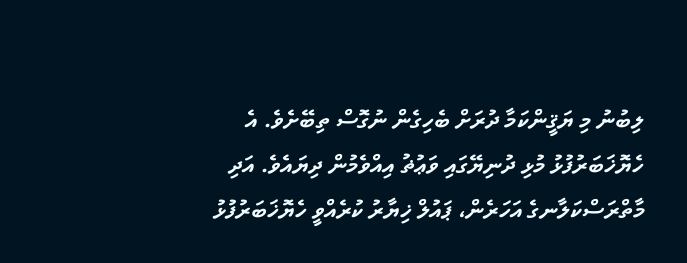ލިބުނު މި ޔަޤީންކަމާ ދުރަށް ބެހިގެން ނުގޮސް ތިބޭށެވެ. އެ ހެޔޮޚަބަރުފުޅު މުޅި ދުނިޔޭގައި ވަޢުޡު އިއްވެމުން ދިޔައެވެ. އަދި މާތްރަސްކަލާނގެ އަހަރެން، ޕައުލް ޚިޔާރު ކުރެއްވީ ހެޔޮޚަބަރުފުޅު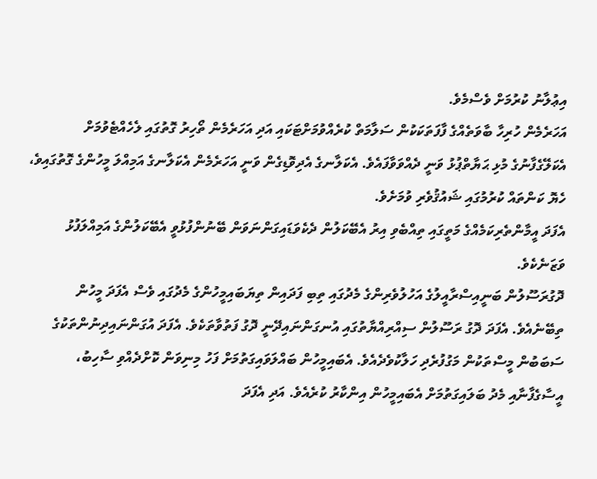އިޢުލާނު ކުރުމަށް ވެސްމެވެ.
އަހަރެމެން ހުރިހާ ބާވަތެއްގެ ފާފަތަކަކުން ސަލާމަތް ކުރެއްވުމަށްޓަކައި އަދި އަހަރެމެން ތޯހިރު ގޮތުގައި ލެހެއްޓެވުމަށް އެކަލޭގެފާނުގެ މުޅި ޙަޔާތްޕުޅު ވަނީ ދެއްވަވާފައެވެ. އެކަލާނގެ އެދިވޮޑިގެން ވަނީ އަހަރެމެން އެކަލާނގެ އަމިއްލަ މީހުންގެ ގޮތުގައިވެ، ހެޔޮ ކަންތައް ކުރުމުގައި ޝައުޤުވެރި ވުމަށެވެ.
އެފަދަ އީމާންތެރިކަމެއްގެ މަތީގައި ތިއްބެވި އިރު އެބޭކަލުން ދެކެވަޑައިގަންނަވަން ބޭނުންފުޅުވީ އެބޭކަލުންގެ އަމިއްލަފުޅު ވަޒަނެކެވެ.
ދޮގުރަސޫލުން ބަނީއިސްރާއީލުގެ އަހުލުވެރިންގެ މެދުގައި ތިބި ފަދައިން ތިޔަބައިމީހުންގެ މެދުގައި ވެސް އެފަދަ މީހުން ތިބޭނެއެވެ. އެފަދަ ދޮގު ރަސޫލުން ސިއްރިއްޔާތުގައި އުނގަންނައިދޭނީ ދޮގު ފަތުވާތަކެވެ. އެފަދަ އުގަންނައިދިނުންތަކުގެ ސަބަބުން މީސްތަކުން މަގުފުރެދި ހަލާކުވެދެއެވެ. އެބައިމީހުން ބައްލަވައިގަތުމަށް ފަހު މިނިވަން ކޮށްދެއްވި ސާހިބު، އީސާގެފާނާއި މެދު ބަލައިގަތުމަށް އެބައިމީހުން އިންކާރު ކުރެއެވެ. އަދި އެފަދަ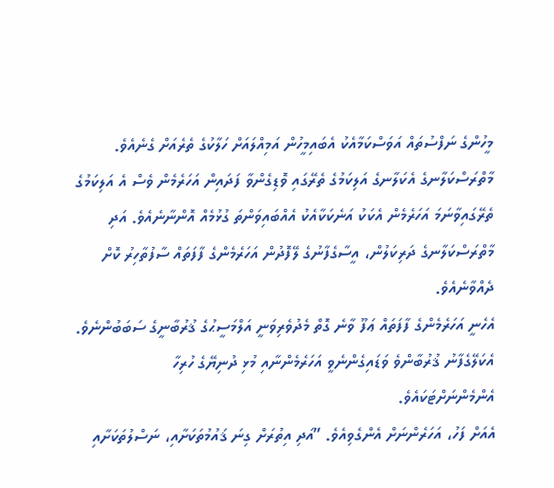މީހުންގެ ނަފްސުތައް އަވަސްކަމާއެކު އެބައިމީހުން އަމިއްލައަށް ހަލާކުގެ ތެރެއަށް ގެނެއެވެ.
މާތްރަސްކަލާނގެ އެކަލާނގެ އަލިކަމުގެ ތެރޭގައި ވޮޑިގެންވާ ފަދައިން އަހަރެމެން ވެސް އެ އަލިކަމުގެ ތެރޭގައިވާނަމަ އަހަރެމެން އެކަކު އަނެކަކާއެކު އެއްބައިވަންތަ ގުޅުމެއް އޮންނާނެއެވެ. އަދި މާތްރަސްކަލާނގެ ދަރިކަލުން، އީސާގެފާނުގެ ލޭފޮދުން އަހަރެމެންގެ ފާފަތައް ސާފުތާހިރު ކޮށް ދެއްވާނެއެވެ.
އެހެނީ އަހަރެމެންގެ ފާފަތައް ޢަފޫ ވާނެ ގޮތް މެދުވެރިވަނީ އަލްމަސީޙުގެ ޤުރުބާނީގެ ސަބަބުންނެވެ. އެކަލޭގެފާނު ޤުރުބާންވެ ވަޑައިގެންނެވީ އަހަރެމެންނާއި މުޅި ދުނިޔޭގެ ހުރިހާ އެންމެންނަށްޓަކައެވެ.
އެއަށް ފަހު، އަހަރެންނަށް އެންގެވިއެވެ. ”އަދި އިތުރަށް ގިނަ ޤައުމުތަކަށާއި، ނަސްލުތަކަށާއި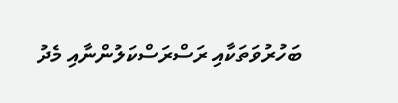ބަހުރުވަތަކާއި ރަސްރަސްކަލުންނާއި މެދު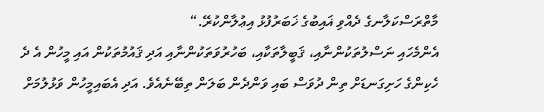މާތްރަސްކަލާނގެ ދެއްވި ޣައިބުގެ ޚަބަރުފުޅު އިޢުލާންކުރޭ.“
އެންމެހައި ނަސްލުތަކުންނާއި، ޤަބީލާތަކާއި، ބަހުރުވަތަކުންނާއި އަދި ޤައުމުތަކުން އައި މީހުން އެ ދެ ހެކިންގެ ހަށިގަނޑަށް ތިން ދުވަސް ބައި ވަންދެން ބަލަން ތިބޭނެއެވެ. އަދި އެބައިމީހުން ވަޅުލުމަށް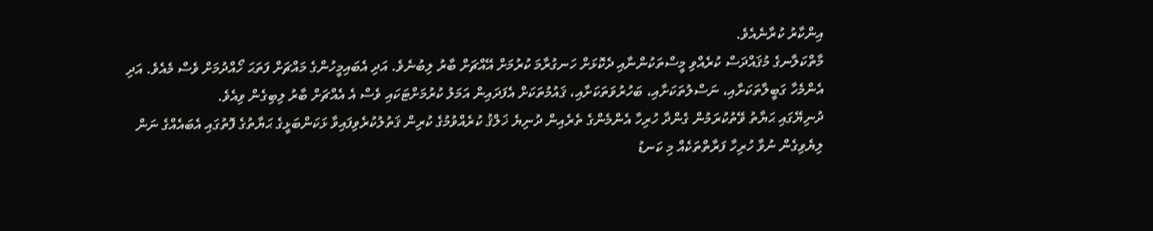އިންކާރު ކުރާނެއެވެ.
މާތްކަލާނގެ މުޤައްދަސް ކުރެއްވި މީސްތަކުންނާއި ދެކޮޅަށް ހަނގުރާމަ ކުރުމަށް އޭއްޗަށް ބާރު ލިބުނެވެ. އަދި އެބައިމީހުންގެ މައްޗަށް ފަތަޙަ ހޯއްދުމަށް ވެސް މެއެވެ. އަދި އެންމެހާ ގަބީލާތަކަށާއި، ނަސްލުތަކަށާއި، ބަހުރުވަތަކަށާއި، ޤައުމުތަކަށް އެފަދައިން އަމަލު ކުރުމަށްޓަކައި ވެސް އެ އެއްޗަށް ބާރު ލިބިގެން ވިއެވެ.
ދުނިޔޭގައި ޙަޔާތު ވޭތުކުރަމުން ގެންދާ ހުރިހާ އެންމެންގެ ތެރެއިން ދުނިޔެ ޚަލްޤު ކުރެއްވުމުގެ ކުރިން ޤަތުލުކުރެވިފައިވާ ޅަކަންބަޅީގެ ޙަޔާތުގެ ފޮތުގައި އެބައެއްގެ ނަން ލިޔެވިގެން ނުވާ ހުރިހާ ފަރާތްތަކެއް މި ކަނޑު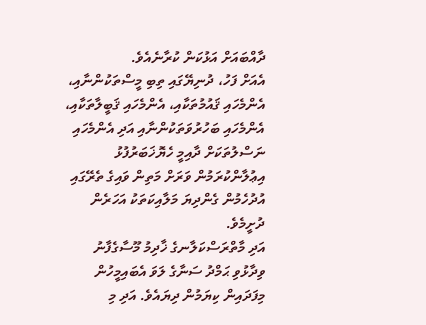ދާއްބައަށް އަޅުކަން ކުރާނެއެވެ.
އެއަށް ފަހު، ދުނިޔޭގައި ތިބި މީސްތަކުންނާއި، އެންމެހައި ޤައުމުތަކާއި، އެންމެހައި ޤަބީލާތަކާއި، އެންމެހައި ބަހުރުވަތަކުންނާއި އަދި އެންމެހައި ނަސްލުތަކަށް ދާއިމީ ހެޔޮޚަބަރުފުޅު އިޢުލާންކުރަމުން ވަރަށް މަތިން ވައިގެ ތެރޭގައި އުދުހެމުން ގެންދިޔަ މަލާއިކަތަކު އަހަރެން ދުށީމެވެ.
އަދި މާތްރަސްކަލާނގެ ޚާދިމު މޫސާގެފާނު ވިދާޅުވި ޙަމްދު ސަނާގެ ލަވަ އެބައިމީހުން މިފަދައިން ކިޔަމުން ދިޔައެވެ. އަދި މި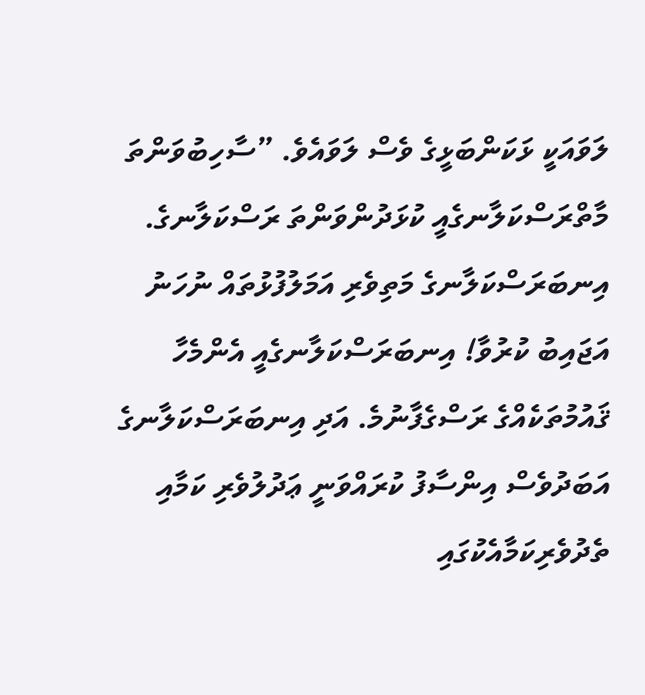ލަވައަކީ ޅަކަންބަޅީގެ ވެސް ލަވައެވެ. ”ސާހިބުވަންތަ މާތްރަސްކަލާނގެއީ ކުޅަދުންވަންތަ ރަސްކަލާނގެ. އިނބަރަސްކަލާނގެ މަތިވެރި އަމަލުފުޅުތައް ނުހަނު އަޖައިބު ކުރުވާ! އިނބަރަސްކަލާނގެއީ އެންމެހާ ޤައުމުތަކެއްގެ ރަސްގެފާނުމެ. އަދި އިނބަރަސްކަލާނގެ އަބަދުވެސް އިންސާފު ކުރައްވަނީ ޢަދުލުވެރި ކަމާއި ތެދުވެރިކަމާއެކުގައި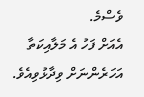ވެސްމެ.
އެއަށް ފަހު އެ މަލާއިކަތާ އަހަރެންނަށް ވިދާޅުވިއެވެ.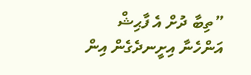”ތިބާ ދުށް އެ ފާޙިޝް އަންހެނާ އިށީނދެގެން އިން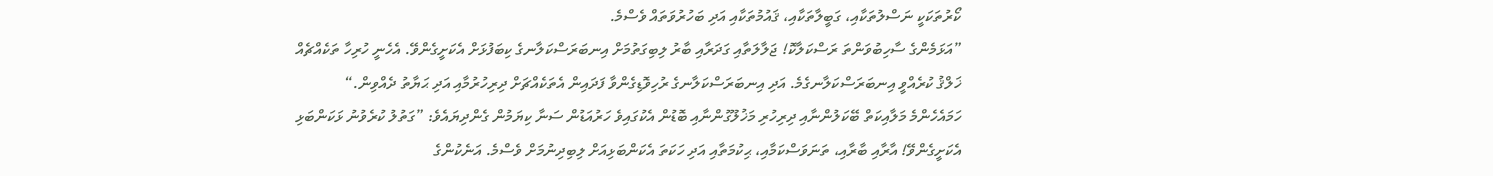ކޯރުތަކަކީ ނަސްލުތަކާއި، ގަބީލާތަކާއި، ޤައުމުތަކާއި އަދި ބަހުރުވަތައް ވެސްމެ.
”އަޅަމެންގެ ސާހިބުވަންތަ ރަސްކަލާކޮ! ޖަލާލަތާއި ގަދަރާއި ބާރު ލިބިގަތުމަށް އިނބަރަސްކަލާނގެ ކިބަފުޅަށް އެކަށީގެންވޭ. އެހެނީ ހުރިހާ ތަކެއްޗެއް ޚަލްޤު ކުރެއްވީ އިނބަރަސްކަލާނގެމެ. އަދި އިނބަރަސްކަލާނގެ ރުހިވޮޑިގެންވާ ފަދައިން އެތަކެއްޗަށް ދިރިހުރުމާއި އަދި ޙަޔާތު ދެއްވިން.“
ހަމައެހެންމެ މަލާއިކަތް ބޭކަލުންނާއި ދިރިހުރި މަޚުލޫގުންނާއި ބޮޑުން އެކުގައިވެ ހަރުއަޑުން ސަނާ ކިޔަމުން ގެންދިޔައެވެ: ”ގަތުލު ކުރެވުނު ޅަކަންބަޅި އެކަށީގެންވޭ! އާރާއި ބާރާއި، ތަނަވަސްކަމާއި، ޙިކުމަތާއި އަދި ހަކަތަ އެކަންބަޅިއަށް ލިބިދިނުމަށް ވެސްމެ. އަނެކުންގެ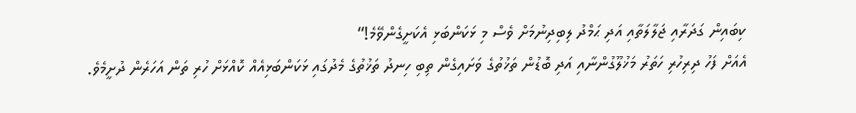ކިބައިން ގަދަރާއި ޖަލާލަތާއި އަދި ޙަމްދު ލިބިދިނުމަށް ވެސް މި ޅަކަންބަޅި އެކަށީގެންވޭމެ!“
އެއަށް ފަހު ދިރިހުރި ހަތަރު މަޚުލޫގުންނާއި އަދި ބޮޑުން ތަޚުތުގެ ވަށައިގެން ތިބި ހިނދު ތަޚުތުގެ މެދުގައި ޅަކަންބަޅިއެއް ކޮއްޅަށް ހުރި ތަން އަހަރެން ދުށީމެވެ.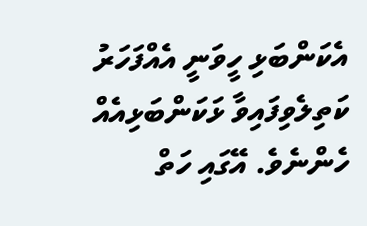އެކަންބަޅި ހީވަނީ އެއްފަހަރު ކަތިލެވިފައިވާ ޅަކަންބަޅިއެއް ހެންނެވެ. އޭގައި ހަތް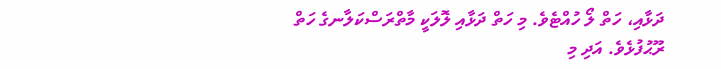ދަޅާއި، ހަތް ލޯ ހުއްޓެވެ. މި ހަތް ދަޅާއި ލޮލަކީ މާތްރަސްކަލާނގެ ހަތް ރޫޙުފުޅެވެ. އަދި މި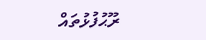ރޫޙުފުޅުތައް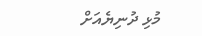މުޅި ދުނިޔެއަށް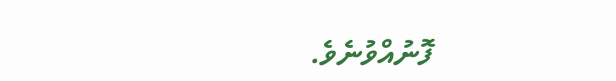ފޮނުއްވުނެވެ.